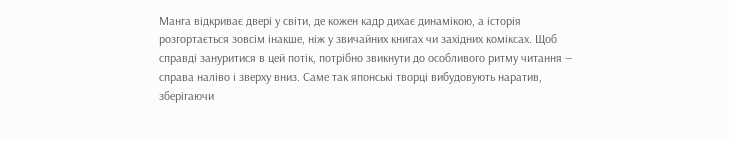Манга відкриває двері у світи, де кожен кадр дихає динамікою, а історія розгортається зовсім інакше, ніж у звичайних книгах чи західних коміксах. Щоб справді зануритися в цей потік, потрібно звикнути до особливого ритму читання — справа наліво і зверху вниз. Саме так японські творці вибудовують наратив, зберігаючи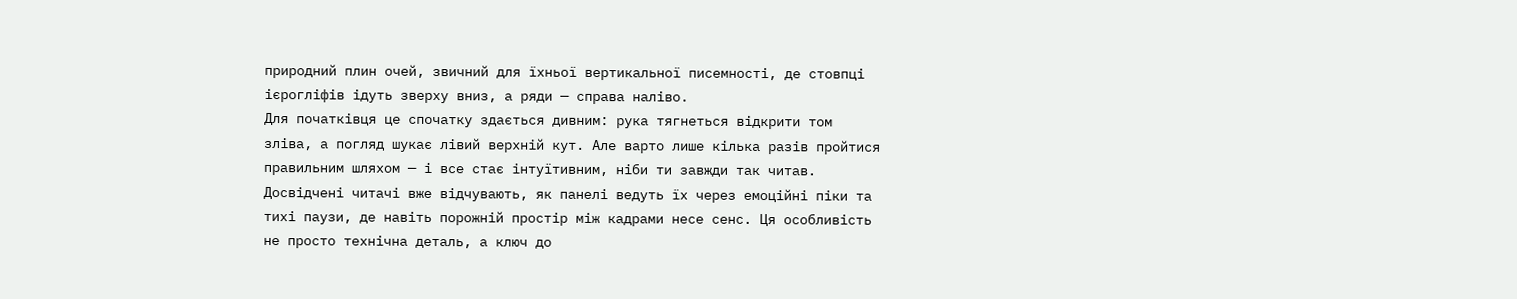природний плин очей, звичний для їхньої вертикальної писемності, де стовпці ієрогліфів ідуть зверху вниз, а ряди — справа наліво.
Для початківця це спочатку здається дивним: рука тягнеться відкрити том зліва, а погляд шукає лівий верхній кут. Але варто лише кілька разів пройтися правильним шляхом — і все стає інтуїтивним, ніби ти завжди так читав. Досвідчені читачі вже відчувають, як панелі ведуть їх через емоційні піки та тихі паузи, де навіть порожній простір між кадрами несе сенс. Ця особливість не просто технічна деталь, а ключ до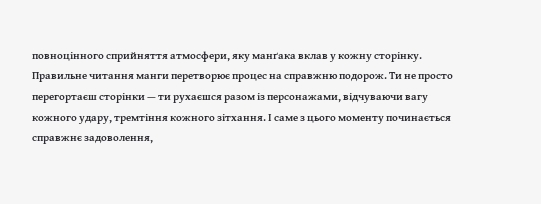повноцінного сприйняття атмосфери, яку манґака вклав у кожну сторінку.
Правильне читання манги перетворює процес на справжню подорож. Ти не просто перегортаєш сторінки — ти рухаєшся разом із персонажами, відчуваючи вагу кожного удару, тремтіння кожного зітхання. І саме з цього моменту починається справжнє задоволення,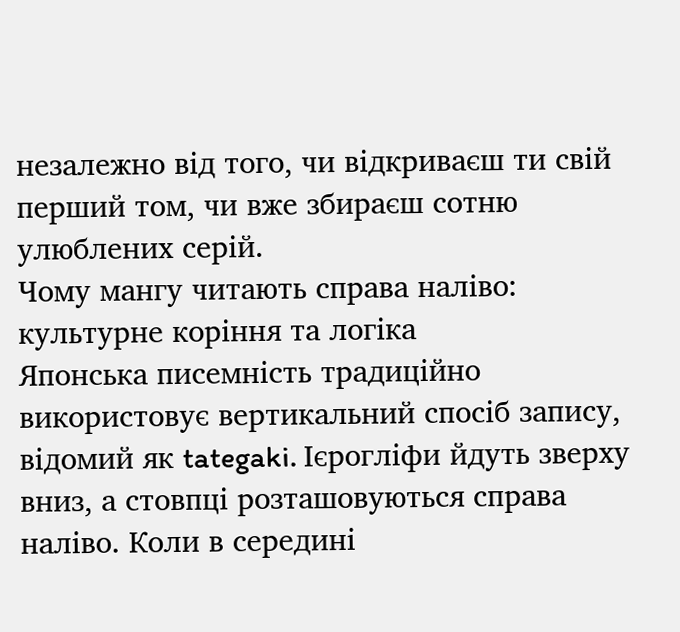незалежно від того, чи відкриваєш ти свій перший том, чи вже збираєш сотню улюблених серій.
Чому мангу читають справа наліво: культурне коріння та логіка
Японська писемність традиційно використовує вертикальний спосіб запису, відомий як tategaki. Ієрогліфи йдуть зверху вниз, а стовпці розташовуються справа наліво. Коли в середині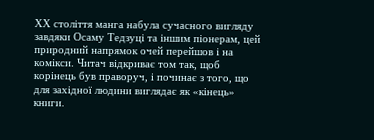ХХ століття манга набула сучасного вигляду завдяки Осаму Тедзуці та іншим піонерам, цей природний напрямок очей перейшов і на комікси. Читач відкриває том так, щоб корінець був праворуч, і починає з того, що для західної людини виглядає як «кінець» книги.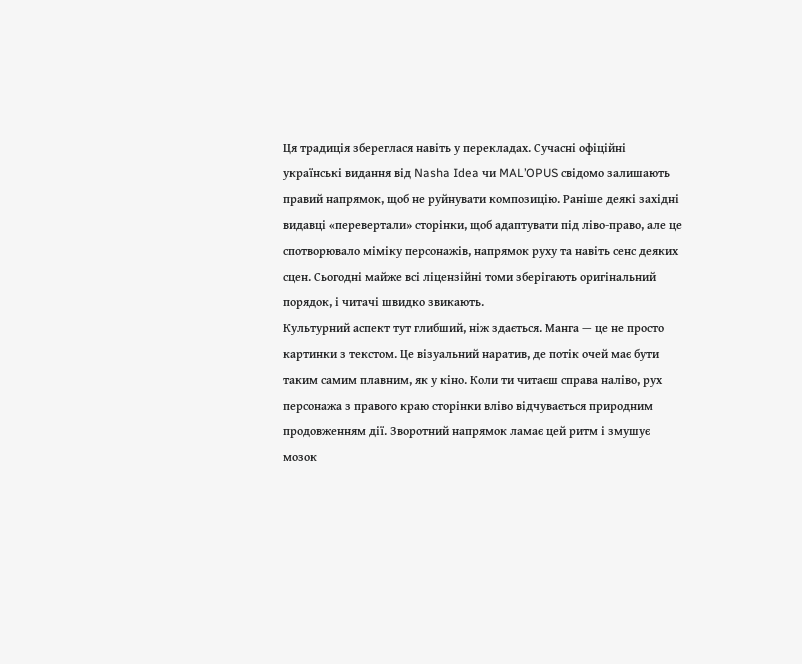Ця традиція збереглася навіть у перекладах. Сучасні офіційні українські видання від Nasha Idea чи MAL’OPUS свідомо залишають правий напрямок, щоб не руйнувати композицію. Раніше деякі західні видавці «перевертали» сторінки, щоб адаптувати під ліво-право, але це спотворювало міміку персонажів, напрямок руху та навіть сенс деяких сцен. Сьогодні майже всі ліцензійні томи зберігають оригінальний порядок, і читачі швидко звикають.
Культурний аспект тут глибший, ніж здається. Манга — це не просто картинки з текстом. Це візуальний наратив, де потік очей має бути таким самим плавним, як у кіно. Коли ти читаєш справа наліво, рух персонажа з правого краю сторінки вліво відчувається природним продовженням дії. Зворотний напрямок ламає цей ритм і змушує мозок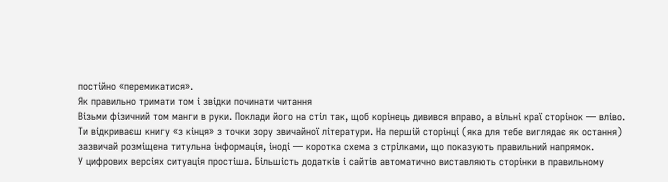постійно «перемикатися».
Як правильно тримати том і звідки починати читання
Візьми фізичний том манги в руки. Поклади його на стіл так, щоб корінець дивився вправо, а вільні краї сторінок — вліво. Ти відкриваєш книгу «з кінця» з точки зору звичайної літератури. На першій сторінці (яка для тебе виглядає як остання) зазвичай розміщена титульна інформація, іноді — коротка схема з стрілками, що показують правильний напрямок.
У цифрових версіях ситуація простіша. Більшість додатків і сайтів автоматично виставляють сторінки в правильному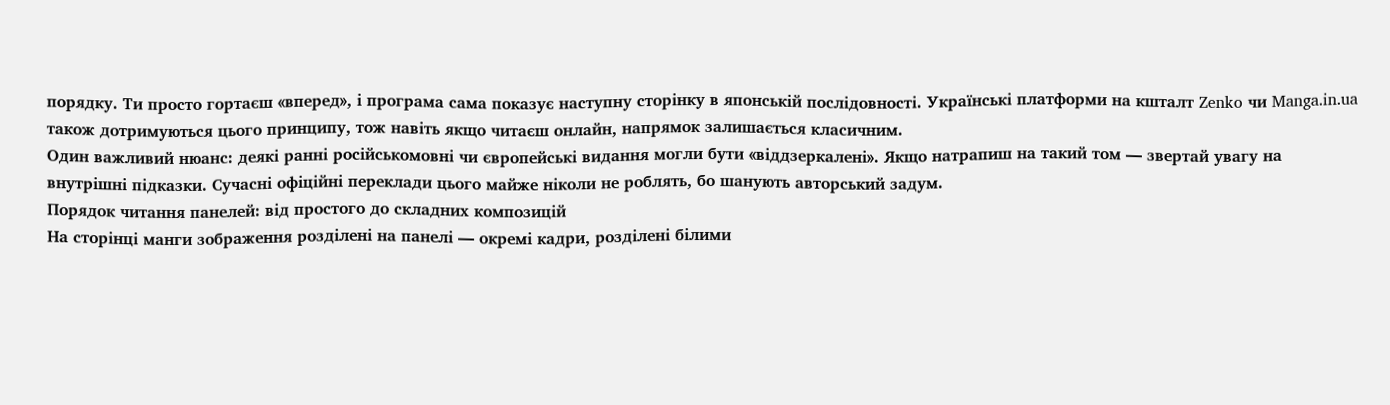порядку. Ти просто гортаєш «вперед», і програма сама показує наступну сторінку в японській послідовності. Українські платформи на кшталт Zenko чи Manga.in.ua також дотримуються цього принципу, тож навіть якщо читаєш онлайн, напрямок залишається класичним.
Один важливий нюанс: деякі ранні російськомовні чи європейські видання могли бути «віддзеркалені». Якщо натрапиш на такий том — звертай увагу на внутрішні підказки. Сучасні офіційні переклади цього майже ніколи не роблять, бо шанують авторський задум.
Порядок читання панелей: від простого до складних композицій
На сторінці манги зображення розділені на панелі — окремі кадри, розділені білими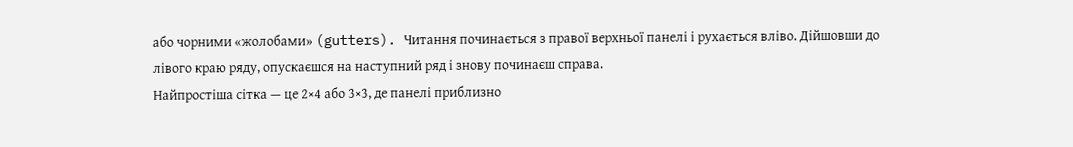або чорними «жолобами» (gutters). Читання починається з правої верхньої панелі і рухається вліво. Дійшовши до лівого краю ряду, опускаєшся на наступний ряд і знову починаєш справа.
Найпростіша сітка — це 2×4 або 3×3, де панелі приблизно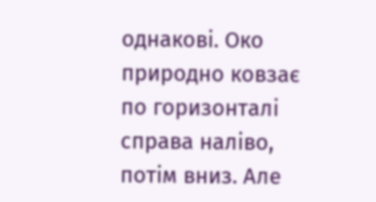однакові. Око природно ковзає по горизонталі справа наліво, потім вниз. Але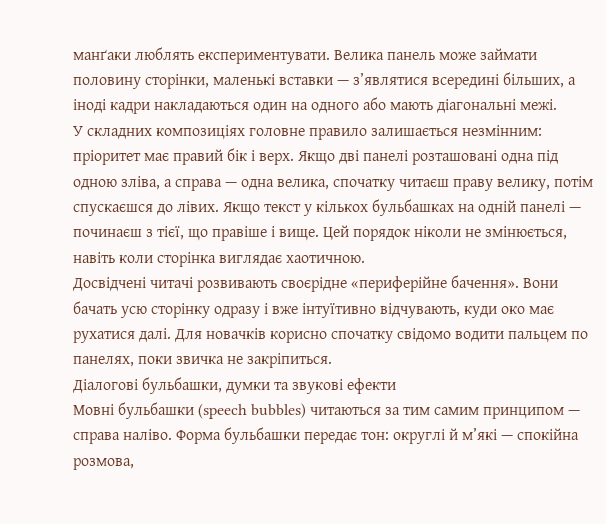манґаки люблять експериментувати. Велика панель може займати половину сторінки, маленькі вставки — з’являтися всередині більших, а іноді кадри накладаються один на одного або мають діагональні межі.
У складних композиціях головне правило залишається незмінним: пріоритет має правий бік і верх. Якщо дві панелі розташовані одна під одною зліва, а справа — одна велика, спочатку читаєш праву велику, потім спускаєшся до лівих. Якщо текст у кількох бульбашках на одній панелі — починаєш з тієї, що правіше і вище. Цей порядок ніколи не змінюється, навіть коли сторінка виглядає хаотичною.
Досвідчені читачі розвивають своєрідне «периферійне бачення». Вони бачать усю сторінку одразу і вже інтуїтивно відчувають, куди око має рухатися далі. Для новачків корисно спочатку свідомо водити пальцем по панелях, поки звичка не закріпиться.
Діалогові бульбашки, думки та звукові ефекти
Мовні бульбашки (speech bubbles) читаються за тим самим принципом — справа наліво. Форма бульбашки передає тон: округлі й м’які — спокійна розмова,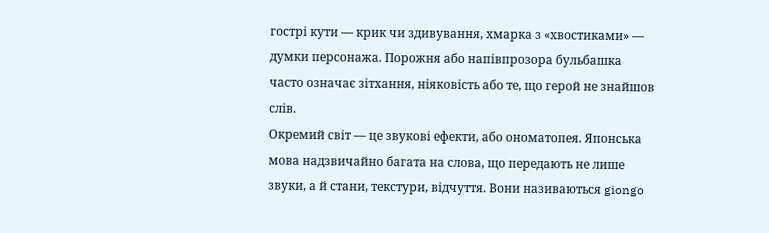гострі кути — крик чи здивування, хмарка з «хвостиками» — думки персонажа. Порожня або напівпрозора бульбашка часто означає зітхання, ніяковість або те, що герой не знайшов слів.
Окремий світ — це звукові ефекти, або ономатопея. Японська мова надзвичайно багата на слова, що передають не лише звуки, а й стани, текстури, відчуття. Вони називаються giongo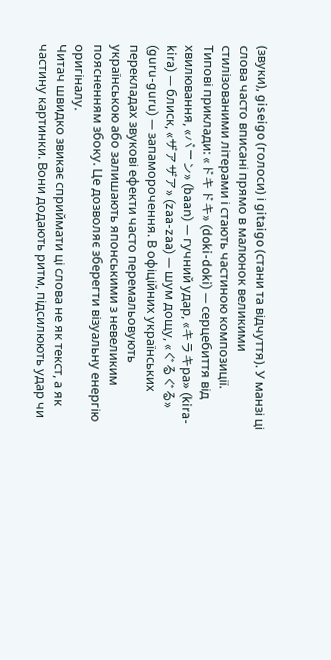(звуки), giseigo (голоси) і gitaigo (стани та відчуття). У манзі ці слова часто вписані прямо в малюнок великими стилізованими літерами і стають частиною композиції.
Типові приклади: «ドキドキ» (doki-doki) — серцебиття від хвилювання, «バーン» (baan) — гучний удар, «キラキра» (kira-kira) — блиск, «ザアザア» (zaa-zaa) — шум дощу, «ぐるぐる» (guru-guru) — запаморочення. В офіційних українських перекладах звукові ефекти часто перемальовують українською або залишають японськими з невеликим поясненням збоку. Це дозволяє зберегти візуальну енергію оригіналу.
Читач швидко звикає сприймати ці слова не як текст, а як частину картинки. Вони додають ритм, підсилюють удар чи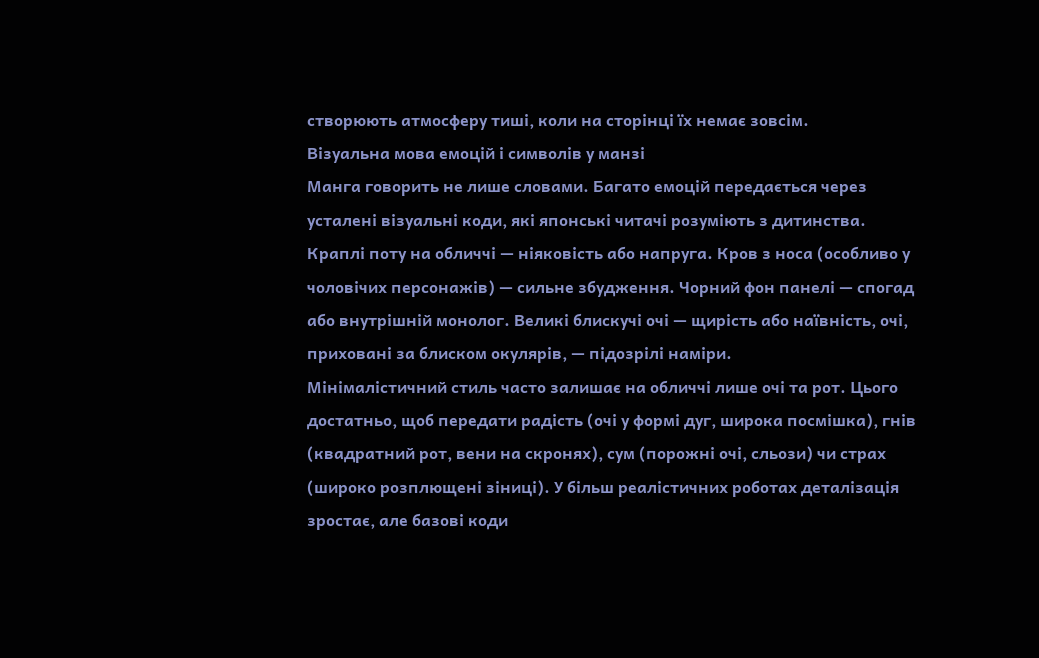створюють атмосферу тиші, коли на сторінці їх немає зовсім.
Візуальна мова емоцій і символів у манзі
Манга говорить не лише словами. Багато емоцій передається через усталені візуальні коди, які японські читачі розуміють з дитинства. Краплі поту на обличчі — ніяковість або напруга. Кров з носа (особливо у чоловічих персонажів) — сильне збудження. Чорний фон панелі — спогад або внутрішній монолог. Великі блискучі очі — щирість або наївність, очі, приховані за блиском окулярів, — підозрілі наміри.
Мінімалістичний стиль часто залишає на обличчі лише очі та рот. Цього достатньо, щоб передати радість (очі у формі дуг, широка посмішка), гнів (квадратний рот, вени на скронях), сум (порожні очі, сльози) чи страх (широко розплющені зіниці). У більш реалістичних роботах деталізація зростає, але базові коди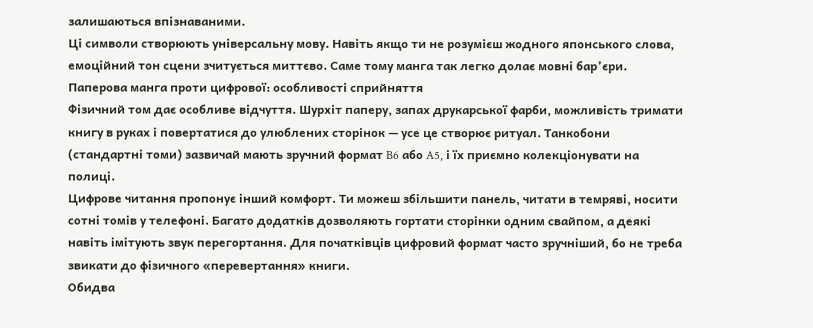залишаються впізнаваними.
Ці символи створюють універсальну мову. Навіть якщо ти не розумієш жодного японського слова, емоційний тон сцени зчитується миттєво. Саме тому манга так легко долає мовні бар’єри.
Паперова манга проти цифрової: особливості сприйняття
Фізичний том дає особливе відчуття. Шурхіт паперу, запах друкарської фарби, можливість тримати книгу в руках і повертатися до улюблених сторінок — усе це створює ритуал. Танкобони (стандартні томи) зазвичай мають зручний формат B6 або A5, і їх приємно колекціонувати на полиці.
Цифрове читання пропонує інший комфорт. Ти можеш збільшити панель, читати в темряві, носити сотні томів у телефоні. Багато додатків дозволяють гортати сторінки одним свайпом, а деякі навіть імітують звук перегортання. Для початківців цифровий формат часто зручніший, бо не треба звикати до фізичного «перевертання» книги.
Обидва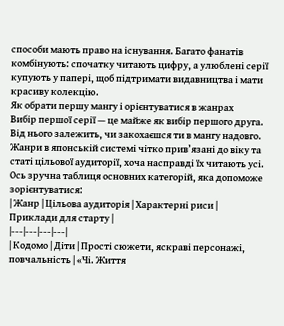способи мають право на існування. Багато фанатів комбінують: спочатку читають цифру, а улюблені серії купують у папері, щоб підтримати видавництва і мати красиву колекцію.
Як обрати першу мангу і орієнтуватися в жанрах
Вибір першої серії — це майже як вибір першого друга. Від нього залежить, чи закохаєшся ти в мангу надовго. Жанри в японській системі чітко прив’язані до віку та статі цільової аудиторії, хоча насправді їх читають усі.
Ось зручна таблиця основних категорій, яка допоможе зорієнтуватися:
| Жанр | Цільова аудиторія | Характерні риси | Приклади для старту |
|---|---|---|---|
| Кодомо | Діти | Прості сюжети, яскраві персонажі, повчальність | «Чі. Життя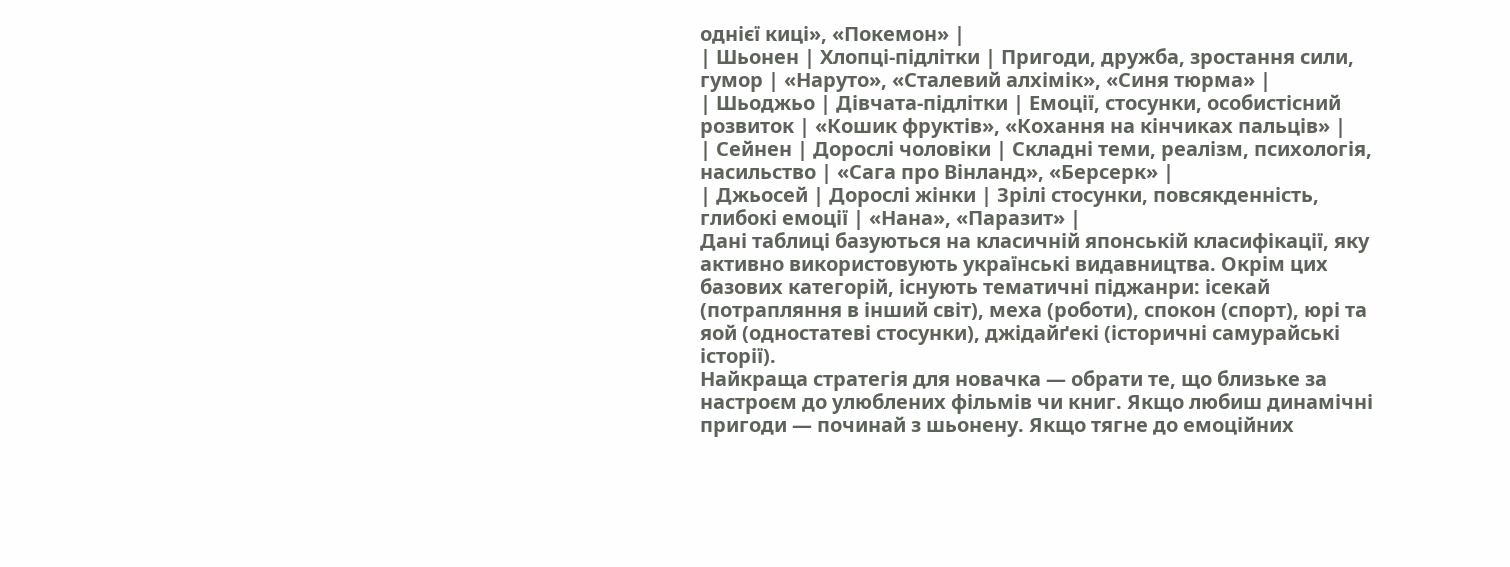однієї киці», «Покемон» |
| Шьонен | Хлопці-підлітки | Пригоди, дружба, зростання сили, гумор | «Наруто», «Сталевий алхімік», «Синя тюрма» |
| Шьоджьо | Дівчата-підлітки | Емоції, стосунки, особистісний розвиток | «Кошик фруктів», «Кохання на кінчиках пальців» |
| Сейнен | Дорослі чоловіки | Складні теми, реалізм, психологія, насильство | «Сага про Вінланд», «Берсерк» |
| Джьосей | Дорослі жінки | Зрілі стосунки, повсякденність, глибокі емоції | «Нана», «Паразит» |
Дані таблиці базуються на класичній японській класифікації, яку активно використовують українські видавництва. Окрім цих базових категорій, існують тематичні піджанри: ісекай (потрапляння в інший світ), меха (роботи), спокон (спорт), юрі та яой (одностатеві стосунки), джідайґекі (історичні самурайські історії).
Найкраща стратегія для новачка — обрати те, що близьке за настроєм до улюблених фільмів чи книг. Якщо любиш динамічні пригоди — починай з шьонену. Якщо тягне до емоційних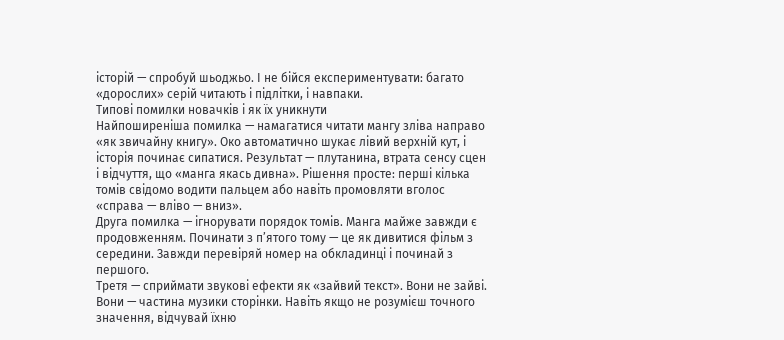історій — спробуй шьоджьо. І не бійся експериментувати: багато «дорослих» серій читають і підлітки, і навпаки.
Типові помилки новачків і як їх уникнути
Найпоширеніша помилка — намагатися читати мангу зліва направо «як звичайну книгу». Око автоматично шукає лівий верхній кут, і історія починає сипатися. Результат — плутанина, втрата сенсу сцен і відчуття, що «манга якась дивна». Рішення просте: перші кілька томів свідомо водити пальцем або навіть промовляти вголос «справа — вліво — вниз».
Друга помилка — ігнорувати порядок томів. Манга майже завжди є продовженням. Починати з п’ятого тому — це як дивитися фільм з середини. Завжди перевіряй номер на обкладинці і починай з першого.
Третя — сприймати звукові ефекти як «зайвий текст». Вони не зайві. Вони — частина музики сторінки. Навіть якщо не розумієш точного значення, відчувай їхню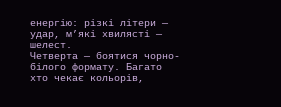енергію: різкі літери — удар, м’які хвилясті — шелест.
Четверта — боятися чорно-білого формату. Багато хто чекає кольорів,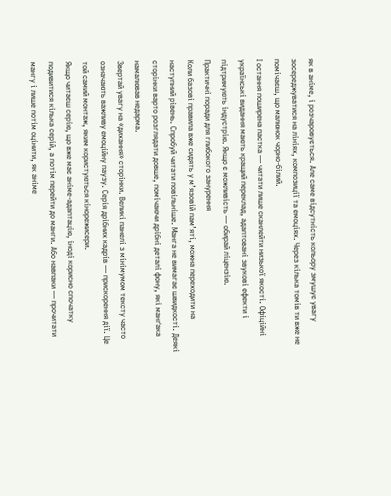як в аніме, і розчаровується. Але саме відсутність кольору змушує увагу зосереджуватися на лініях, композиції та емоціях. Через кілька томів ти вже не помічаєш, що малюнок чорно-білий.
І остання поширена пастка — читати лише сканлейти низької якості. Офіційні українські видання мають кращий переклад, адаптовані звукові ефекти і підтримують індустрію. Якщо є можливість — обирай ліцензію.
Практичні поради для глибокого занурення
Коли базові правила вже сидять у м’язовій пам’яті, можна переходити на наступний рівень. Спробуй читати повільніше. Манга не вимагає швидкості. Деякі сторінки варто розглядати довше, помічаючи дрібні деталі фону, які манґака намалював недарма.
Звертай увагу на «дихання» сторінки. Великі панелі з мінімумом тексту часто означають важливу емоційну паузу. Серія дрібних кадрів — прискорення дії. Це той самий монтаж, яким користуються кінорежисери.
Якщо читаєш серію, що вже має аніме-адаптацію, іноді корисно спочатку подивитися кілька серій, а потім перейти до манги. Або навпаки — прочитати мангу і лише потім оцінити, як аніме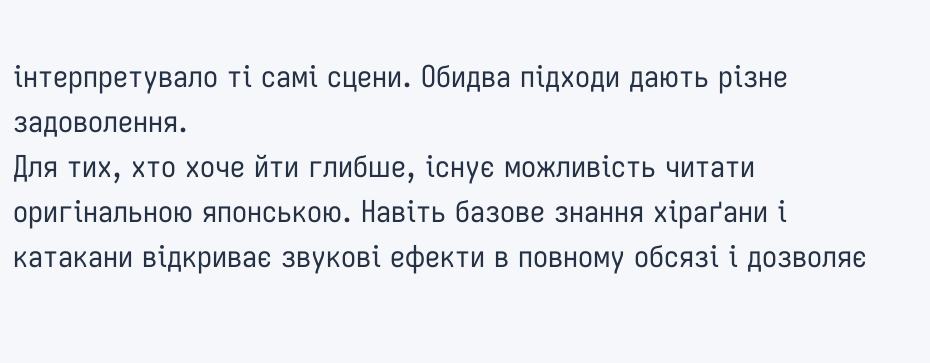інтерпретувало ті самі сцени. Обидва підходи дають різне задоволення.
Для тих, хто хоче йти глибше, існує можливість читати оригінальною японською. Навіть базове знання хіраґани і катакани відкриває звукові ефекти в повному обсязі і дозволяє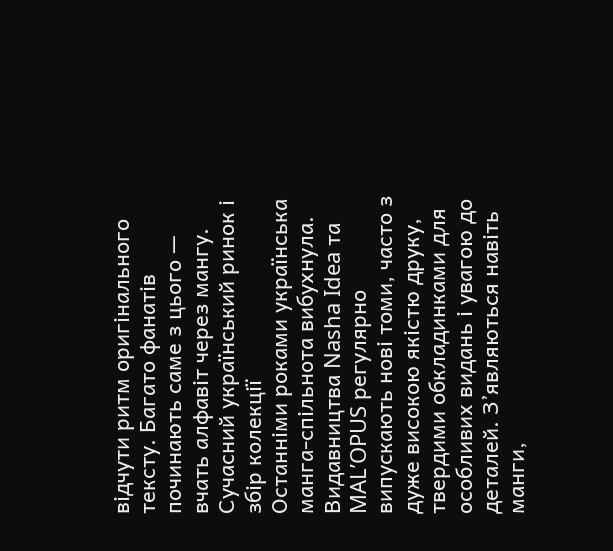відчути ритм оригінального тексту. Багато фанатів починають саме з цього — вчать алфавіт через мангу.
Сучасний український ринок і збір колекції
Останніми роками українська манга-спільнота вибухнула. Видавництва Nasha Idea та MAL’OPUS регулярно випускають нові томи, часто з дуже високою якістю друку, твердими обкладинками для особливих видань і увагою до деталей. З’являються навіть манги,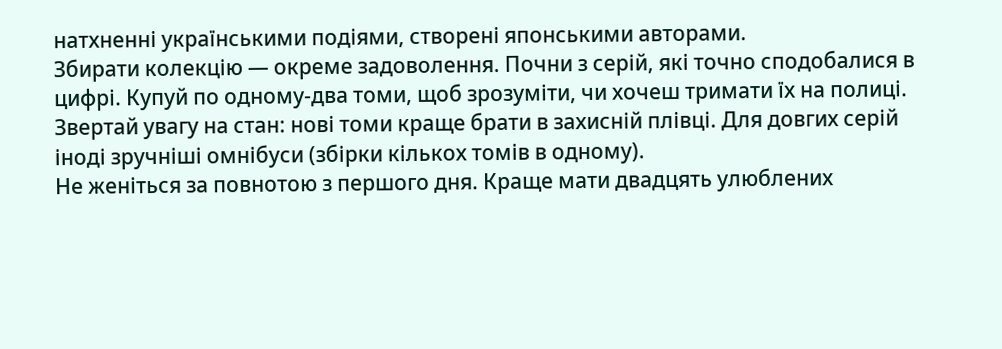натхненні українськими подіями, створені японськими авторами.
Збирати колекцію — окреме задоволення. Почни з серій, які точно сподобалися в цифрі. Купуй по одному-два томи, щоб зрозуміти, чи хочеш тримати їх на полиці. Звертай увагу на стан: нові томи краще брати в захисній плівці. Для довгих серій іноді зручніші омнібуси (збірки кількох томів в одному).
Не женіться за повнотою з першого дня. Краще мати двадцять улюблених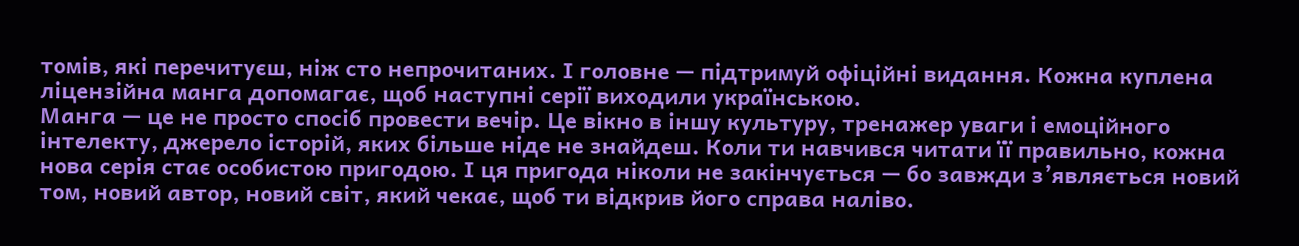томів, які перечитуєш, ніж сто непрочитаних. І головне — підтримуй офіційні видання. Кожна куплена ліцензійна манга допомагає, щоб наступні серії виходили українською.
Манга — це не просто спосіб провести вечір. Це вікно в іншу культуру, тренажер уваги і емоційного інтелекту, джерело історій, яких більше ніде не знайдеш. Коли ти навчився читати її правильно, кожна нова серія стає особистою пригодою. І ця пригода ніколи не закінчується — бо завжди з’являється новий том, новий автор, новий світ, який чекає, щоб ти відкрив його справа наліво.